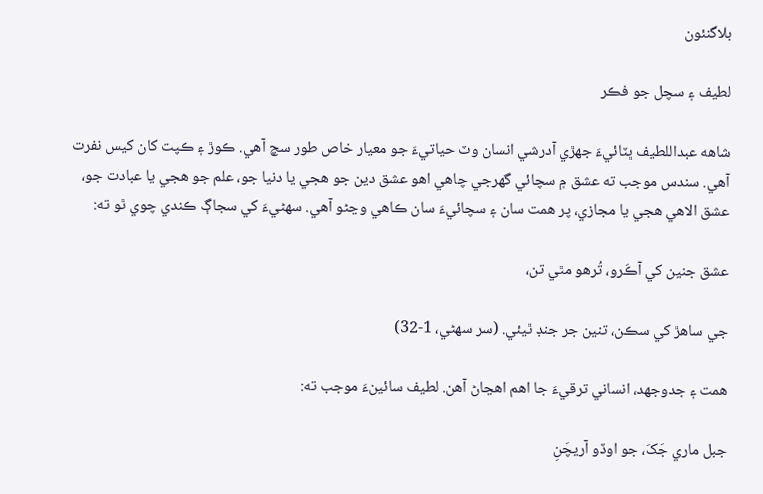بلاگنئون

لطيف ۽ سچل جو فڪر

شاهه عبداللطيف ڀٽائيءَ جهڙي آدرشي انسان وٽ حياتيءَ جو معيار خاص طور سچ آهي. ڪوڙ ۽ ڪپت کان کيس نفرت آهي. سندس موجب ته عشق ۾ سچائي گهرجي چاهي اهو عشق دين جو هجي يا دنيا جو، علم جو هجي يا عبادت جو، عشق الاهي هجي يا مجازي، پر همت سان ۽ سچائيءَ سان ڪاهي وڃڻو آهي. سهڻيءَ کي سجاڳ ڪندي چوي ٿو ته:

عشق جنين کي آڪَرو، تُرهو مٿي تن،

جي ساهڙ کي سڪن، تنين جر جنڊ ٿيئي. (سر سهڻي، 1-32)

همت ۽ جدوجهد، انساني ترقيءَ جا اهم اهڃاڻ آهن. لطيف سائينءَ موجب ته:

جبل ماري جَکَ، جو اوڏو آريچَنِ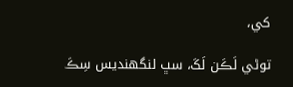کي،

توڻي لَڪَن لَکَ، سڀ لنگهنديس سِڪَ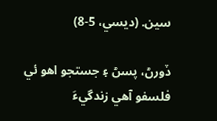سين. (ديسي، 5-8)

ڏورڻ، پسڻ ۽ جستجو اهو ئي فلسفو آهي زندگيءَ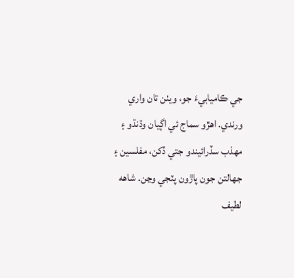جي ڪاميابيءَ جو، ويٺن تان واري ورندي. اهڙو سماج ئي اڳيان وڌنڌو ۽ مهذب سڏرائيندو جتي ڏکن، مفلسين ۽ جهالتن جون پاڙون پٽجي وڃن. شاهه لطيف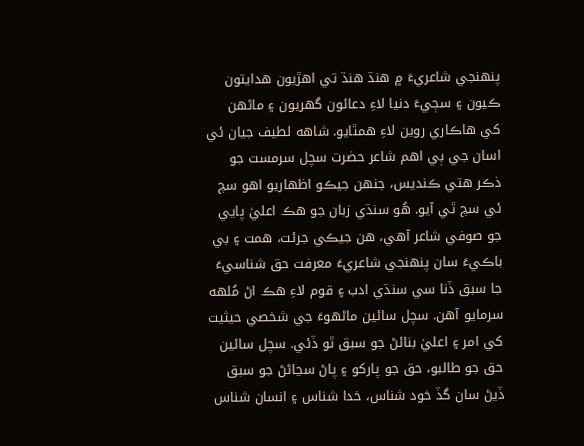پنهنجي شاعريءَ ۾ هنڌ هنڌ تي اهڙيون هدايتون ڪيون ۽ سڄيءَ دنيا لاءِ دعائون گهريون ۽ ماڻهن کي هاڪاري روين لاءِ همٿايو. شاهه لطيف جيان ئي اسان جي ٻي اهم شاعر حضرت سچل سرمست جو ذڪر هتي ڪنديس، جنهن جيڪو اظهاريو اهو سچ ئي سچ ٿي آيو. هُو سنڌي زبان جو هڪ اعليٰ پايي جو صوفي شاعر آهي، هن جيڪي جرئت، همت ۽ بي باڪيءَ سان پنهنجي شاعريءَ معرفت حق شناسيءَ جا سبق ڏنا سي سنڌي ادب ۽ قوم لاءِ هڪ اڻ مُلهه سرمايو آهن. سچل سائين ماڻهوءَ جي شخصي حيثيت کي امر ۽ اعليٰ بنائڻ جو سبق ٿو ڏئي. سچل سائين حق جو طالبو، حق جو پارکو ۽ پاڻ سڃاڻڻ جو سبق ڏيڻ سان گڏ خود شناس، خدا شناس ۽ انسان شناس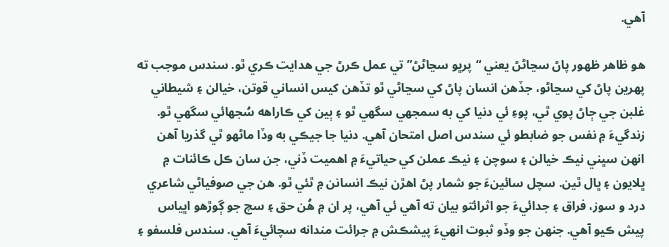آهي.

هو ظاهر ظهور پاڻ سڃاڻڻ يعني “پرڀو سڃاڻڻ” تي عمل ڪرڻ جي هدايت ڪري ٿو. سندس موجب ته پهرين پاڻ کي سڃاڻو، جڏهن انسان پاڻ کي سڃاڻي ٿو تڏهن کيس انساني قوتن، خيالن ۽ شيطاني غلبن جي ڄاڻ پوي ٿي، پوءِ ئي دنيا کي به سمجهي سگهي ٿو ۽ ٻين کي ڪاراهه سُجهائي سگهي ٿو. زندگيءَ ۾ نفس جو ضابطو ئي سندس اصل امتحان آهي. دنيا جا جيڪي به وڏا ماڻهو ٿي گذريا آهن انهن سڀني نيڪ خيالن ۽ سوچن ۽ نيڪ عملن کي حياتيءَ ۾ اهميت ڏني، جن سان ڪل ڪائنات ۾ ڀلايون ۽ ڀال ٿين. سچل سائينءَ جو شمار پڻ اهڙن نيڪ انسانن ۾ ٿئي ٿو. هن جي صوفياڻي شاعري درد و سوز، فراق ۽ جدائيءَ جو اثرائتو بيان ته آهي ئي آهي، پر ان ۾ هُن حق ۽ سچ جو ڳوڙهو اڀياس پيش ڪيو آهي. جنهن جو وڏو ثبوت انهيءَ پيشڪش ۾ جرائت مندانه سچائيءَ آهي. سندس فلسفو ۽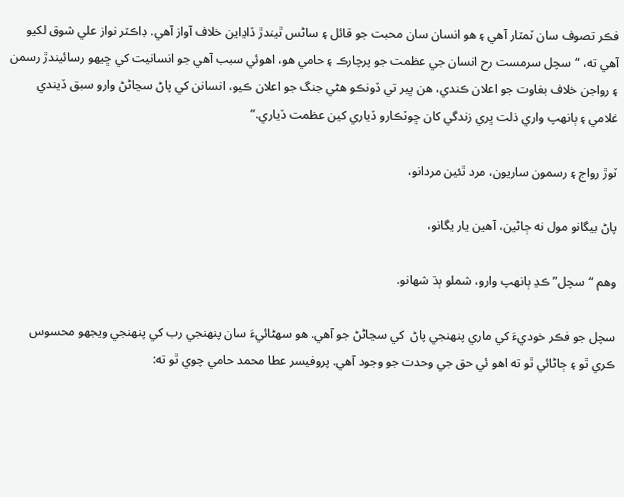فڪر تصوف سان ٽمٽار آهي ۽ هو انسان سان محبت جو قائل ۽ ساڻس ٿيندڙ ڏاڍاين خلاف آواز آهي. ڊاڪٽر نواز علي شوق لکيو آهي ته، “سچل سرمست رح انسان جي عظمت جو پرچارڪ ۽ حامي هو، اهوئي سبب آهي جو انسانيت کي ڇيهو رسائيندڙ رسمن ۽ رواجن خلاف بغاوت جو اعلان ڪندي، هن ڀير تي ڏونڪو هڻي جنگ جو اعلان ڪيو، انسانن کي پاڻ سڃاڻڻ وارو سبق ڏيندي غلامي ۽ ٻانهپ واري ذلت ڀري زندگي کان ڇوٽڪارو ڏياري کين عظمت ڏياري.”

ٽوڙ رواج ۽ رسمون ساريون، مرد ٿئين مردانو،

پاڻ بيگانو مول نه ڄاڻين، آهين يار يگانو،

وهم “سچل” ڪڍ ٻانهپ وارو، شملو ٻڌ شهانو.

سچل جو فڪر خوديءَ کي ماري پنهنجي پاڻ  کي سڃاڻڻ جو آهي. هو سهڻائيءَ سان پنهنجي رب کي پنهنجي ويجهو محسوس ڪري ٿو ۽ ڄاڻائي ٿو ته اهو ئي حق جي وحدت جو وجود آهي. پروفيسر عطا محمد حامي چوي ٿو ته: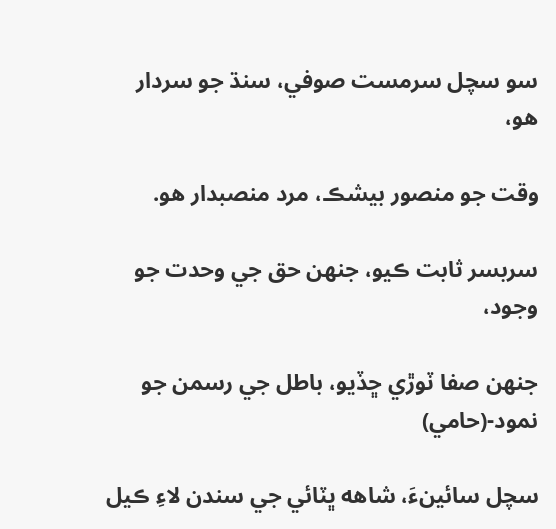سو سچل سرمست صوفي، سنڌ جو سردار هو،

وقت جو منصور بيشڪ، مرد منصبدار هو.

سربسر ثابت ڪيو، جنهن حق جي وحدت جو وجود،

جنهن صفا ٽوڙي ڇڏيو، باطل جي رسمن جو نمود-(حامي)

سچل سائينءَ، شاهه ڀٽائي جي سندن لاءِ ڪيل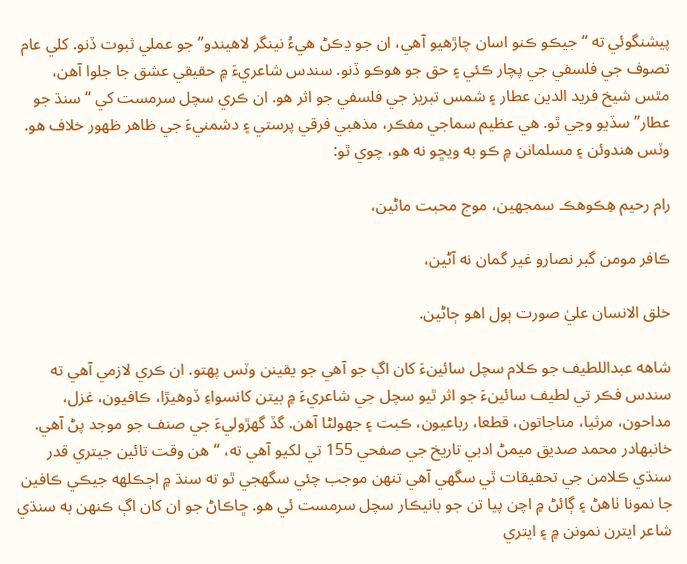پيشنگوئي ته “جيڪو ڪنو اسان چاڙهيو آهي، ان جو ڍڪڻ هيءُ نينگر لاهيندو” جو عملي ثبوت ڏنو. کلي عام تصوف جي فلسفي جي پچار ڪئي ۽ حق جو هوڪو ڏنو. سندس شاعريءَ ۾ حقيقي عشق جا جلوا آهن، مٿس شيخ فريد الدين عطار ۽ شمس تبريز جي فلسفي جو اثر هو. ان ڪري سچل سرمست کي “سنڌ جو عطار” سڏيو وڃي ٿو. هي عظيم سماجي مفڪر، مذهبي فرقي پرستي ۽ دشمنيءَ جي ظاهر ظهور خلاف هو. وٽس هندوئن ۽ مسلمانن ۾ ڪو به ويڇو نه هو، چوي ٿو:

رام رحيم هِڪوهڪ سمجهين، موج محبت ماڻين،

ڪافر مومن گبر نصارو غير گمان نه آڻين،

خلق الانسان عليٰ صورت ٻول اهو ڄاڻين.

شاهه عبداللطيف جو ڪلام سچل سائينءَ کان اڳ جو آهي جو يقينن وٽس پهتو. ان ڪري لازمي آهي ته سندس فڪر تي لطيف سائينءَ جو اثر ٿيو سچل جي شاعريءَ ۾ بيتن کانسواءِ ڏوهيڙا، ڪافيون، غزل، مداحون، مرثيا، مناجاتون، قطعا، رباعيون، ڪبت ۽ جهولڻا آهن. گڏ گهڙوليءَ جي صنف جو موجد پڻ آهي. خانبهادر محمد صديق ميمڻ ادبي تاريخ جي صفحي 155 تي لکيو آهي ته، “هن وقت تائين جيتري قدر سنڌي ڪلامن جي تحقيقات ٿي سگهي آهي تنهن موجب چئي سگهجي ٿو ته سنڌ ۾ اڄڪلهه جيڪي ڪافين جا نمونا ٺاهڻ ۽ ڳائڻ ۾ اچن پيا تن جو بانيڪار سچل سرمست ئي هو. ڇاڪاڻ جو ان کان اڳ ڪنهن به سنڌي شاعر ايترن نمونن ۾ ۽ ايتري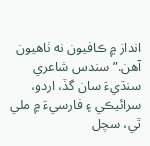انداز ۾ ڪافيون نه ٺاهيون آهن.” سندس شاعري سنڌيءَ سان گڏ، اردو، سرائيڪي ۽ فارسيءَ ۾ ملي ٿي، سچل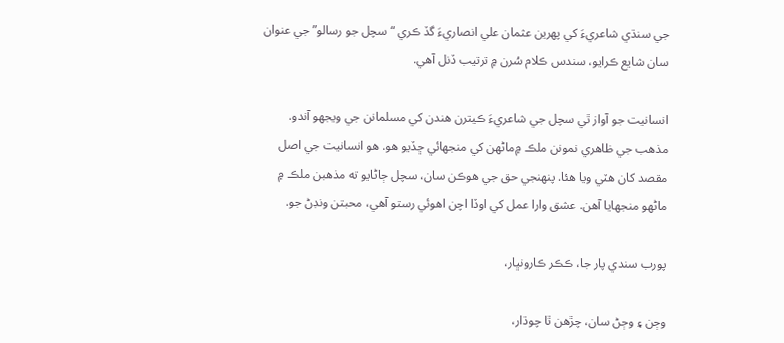جي سنڌي شاعريءَ کي پهرين عثمان علي انصاريءَ گڏ ڪري “سچل جو رسالو” جي عنوان سان شايع ڪرايو، سندس ڪلام سُرن ۾ ترتيب ڏنل آهي.

انسانيت جو آواز ٿي سچل جي شاعريءَ ڪيترن هندن کي مسلمانن جي ويجهو آندو. مذهب جي ظاهري نمونن ملڪ ۾ماڻهن کي منجهائي ڇڏيو هو. هو انسانيت جي اصل مقصد کان هٽي ويا هئا. پنهنجي حق جي هوڪن سان، سچل ڄاڻايو ته مذهبن ملڪ ۾ ماڻهو منجهايا آهن. عشق وارا عمل کي اوڏا اچن اهوئي رستو آهي، محبتن ونڊڻ جو.

پورب سندي پار جا، ڪڪر ڪارونڀار،

وڄن ۽ وڄڻ سان، چڙهن ٿا چوڌار،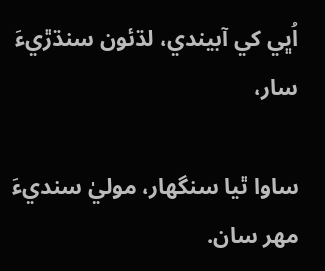اُڀي کي آبيندي، لڌئون سنڌڙيءَ سار،

ساوا ٿيا سنگهار، موليٰ سنديءَ مهر سان.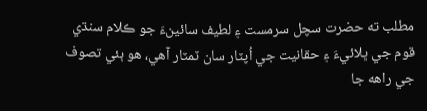مطلب ته حضرت سچل سرمست ۽ لطيف سائينءَ جو ڪلام سنڌي قوم جي ڀلائيءَ ۽ حقانيت جي اُپٽار سان ٽمٽار آهي، هو ٻئي تصوف جي راهه جا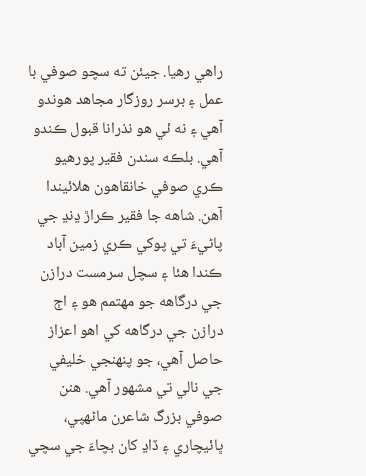راهي رهيا. جيئن ته سچو صوفي با عمل ۽ برسر روزگار مجاهد هوندو آهي ۽ نه ئي هو نذرانا قبول ڪندو آهي. بلڪه سندن فقير پورهيو ڪري صوفي خانقاهون هلائيندا آهن. شاهه جا فقير ڪراڙ ڍنڍ جي پاڻيءَ تي پوکي ڪري زمين آباد ڪندا هئا ۽ سچل سرمست درازن جي درگاهه جو مهتمم هو ۽ اڄ درازن جي درگاهه کي اهو اعزاز حاصل آهي، جو پنهنجي خليفي جي نالي تي مشهور آهي. هنن صوفي بزرگ شاعرن ماڻهپي، ڀائيچاري ۽ ڏاڍ کان بچاءَ جي سچي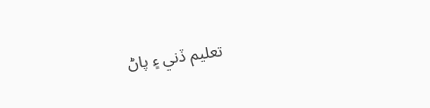تعليم ڏني ۽ پاڻ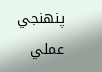پنهنجي عملي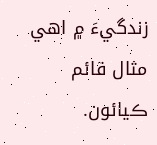زندگيءَ ۾ اهي مثال قائم ڪيائون.